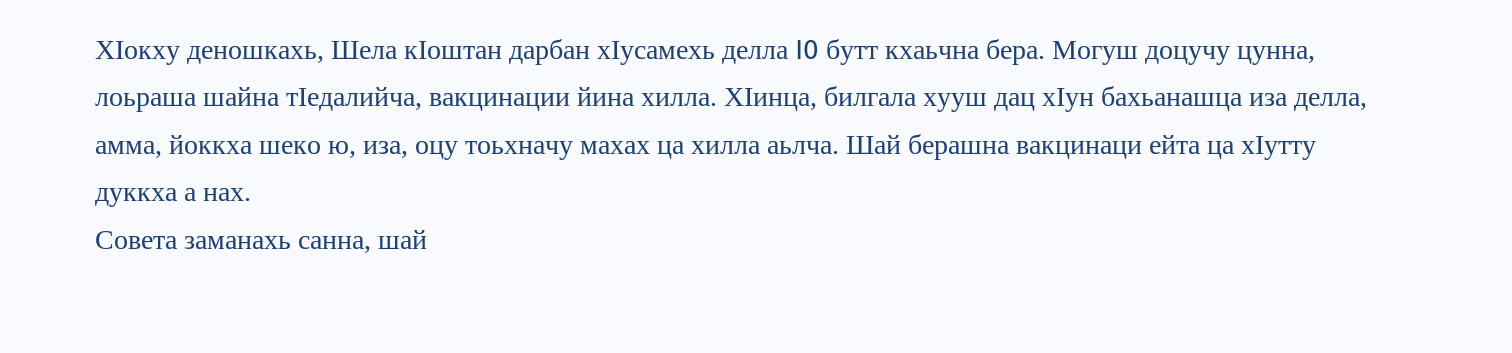ХIокху деношкахь, Шела кIоштан дарбан хIусамехь делла I0 бутт кхаьчна бера. Могуш доцучу цунна, лоьраша шайна тIедалийча, вакцинации йина хилла. ХIинца, билгала хууш дац хIун бахьанашца иза делла, амма, йоккха шеко ю, иза, оцу тоьхначу махах ца хилла аьлча. Шай берашна вакцинаци ейта ца хIутту дуккха а нах.
Совета заманахь санна, шай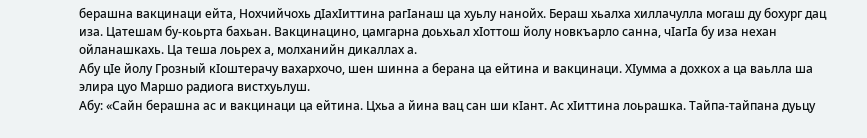берашна вакцинаци ейта, Нохчийчохь дIахIиттина рагIанаш ца хуьлу нанойх. Бераш хьалха хиллачулла могаш ду бохург дац иза. Цатешам бу-коьрта бахьан. Вакцинацино, цамгарна доьхьал хIоттош йолу новкъарло санна, чIагIа бу иза нехан ойланашкахь. Ца теша лоьрех а, молханийн дикаллах а.
Абу цIе йолу Грозный кIоштерачу вахархочо, шен шинна а берана ца ейтина и вакцинаци. ХIумма а дохкох а ца ваьлла ша элира цуо Маршо радиога вистхуьлуш.
Абу: «Сайн берашна ас и вакцинаци ца ейтина. Цхьа а йина вац сан ши кIант. Ас хIиттина лоьрашка. Тайпа-тайпана дуьцу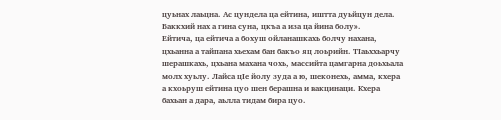цуьнах лаьцна. Ас цундела ца ейтина, иштта дуьйцун дела. Баккхий нах а гина суна, цкъа а иза ца йина болу».
Ейтича, ца ейтича а бохуш ойланашкахь болчу нахана, цхьанна а тайпана хьехам бан бакъо яц лоьрийн. ТIаьххьарчу шерашкахь, цхьана махана чохь, массийта цамгарна доьхьала молх хуьлу. Лайса цIе йолу зуда а ю, шеконехь, амма, кхера а кхоьруш ейтина цуо шен берашна и вакцинаци. Кхера бахьан а дара, аьлла тидам бира цуо.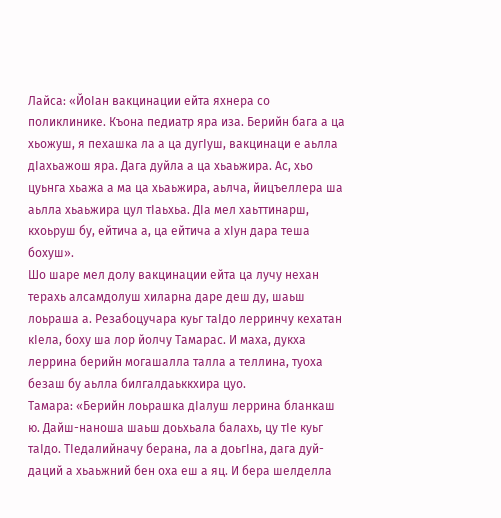Лайса: «ЙоIан вакцинации ейта яхнера со поликлинике. Къона педиатр яра иза. Берийн бага а ца хьожуш, я пехашка ла а ца дугIуш, вакцинаци е аьлла дIахьажош яра. Дага дуйла а ца хьаьжира. Ас, хьо цуьнга хьажа а ма ца хьаьжира, аьлча, йицъеллера ша аьлла хьаьжира цул тIаьхьа. ДIа мел хаьттинарш, кхоьруш бу, ейтича а, ца ейтича а хIун дара теша бохуш».
Шо шаре мел долу вакцинации ейта ца лучу нехан терахь алсамдолуш хиларна даре деш ду, шаьш лоьраша а. Резабоцучара куьг таIдо лерринчу кехатан кIела, боху ша лор йолчу Тамарас. И маха, дукха леррина берийн могашалла талла а теллина, туоха безаш бу аьлла билгалдаьккхира цуо.
Тамара: «Берийн лоьрашка дIалуш леррина бланкаш ю. Дайш-наноша шаьш доьхьала балахь, цу тIе куьг таIдо. ТIедалийначу берана, ла а доьгIна, дага дуй-даций а хьаьжний бен оха еш а яц. И бера шелделла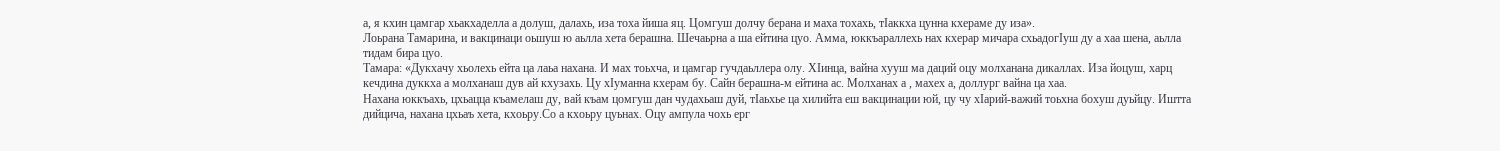а, я кхин цамгар хьакхаделла а долуш, далахь, иза тоха йиша яц. Цомгуш долчу берана и маха тохахь, тIаккха цунна кхераме ду иза».
Лоьрана Тамарина, и вакцинаци оьшуш ю аьлла хета берашна. Шечаьрна а ша ейтина цуо. Амма, юккъараллехь нах кхерар мичара схьадогIуш ду а хаа шена, аьлла тидам бира цуо.
Тамара: «Дукхачу хьолехь ейта ца лаьа нахана. И мах тоьхча, и цамгар гучдаьллера олу. ХIинца, вайна хууш ма даций оцу молханана дикаллах. Иза йоцуш, харц кечдина дуккха а молханаш дув ай кхузахь. Цу хIуманна кхерам бу. Сайн берашна-м ейтина ас. Молханах а , махех а, доллург вайна ца хаа.
Нахана юккъахь, цхьацца къамелаш ду, вай къам цомгуш дан чудахьаш дуй, тIаьхье ца хилийта еш вакцинации юй, цу чу хIарий-важий тоьхна бохуш дуьйцу. Иштта дийцича, нахана цхьаъ хета, кхоьру.Со а кхоьру цуьнах. Оцу ампула чохь ерг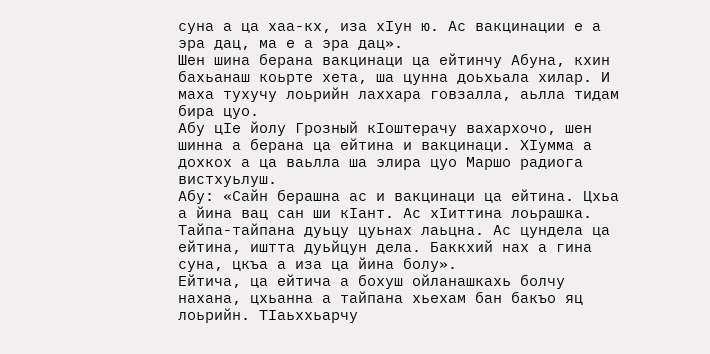суна а ца хаа-кх, иза хIун ю. Ас вакцинации е а эра дац, ма е а эра дац».
Шен шина берана вакцинаци ца ейтинчу Абуна, кхин бахьанаш коьрте хета, ша цунна доьхьала хилар. И маха тухучу лоьрийн лаххара говзалла, аьлла тидам бира цуо.
Абу цIе йолу Грозный кIоштерачу вахархочо, шен шинна а берана ца ейтина и вакцинаци. ХIумма а дохкох а ца ваьлла ша элира цуо Маршо радиога вистхуьлуш.
Абу: «Сайн берашна ас и вакцинаци ца ейтина. Цхьа а йина вац сан ши кIант. Ас хIиттина лоьрашка. Тайпа-тайпана дуьцу цуьнах лаьцна. Ас цундела ца ейтина, иштта дуьйцун дела. Баккхий нах а гина суна, цкъа а иза ца йина болу».
Ейтича, ца ейтича а бохуш ойланашкахь болчу нахана, цхьанна а тайпана хьехам бан бакъо яц лоьрийн. ТIаьххьарчу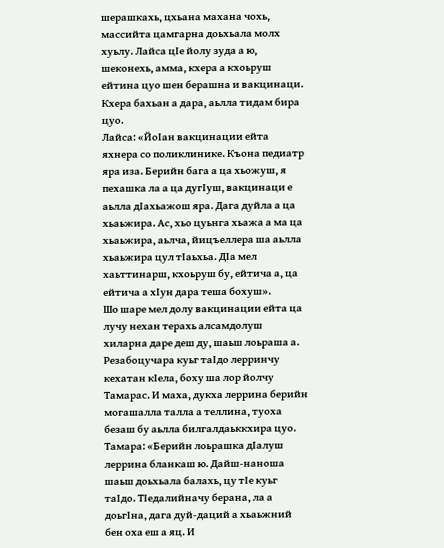шерашкахь, цхьана махана чохь, массийта цамгарна доьхьала молх хуьлу. Лайса цIе йолу зуда а ю, шеконехь, амма, кхера а кхоьруш ейтина цуо шен берашна и вакцинаци. Кхера бахьан а дара, аьлла тидам бира цуо.
Лайса: «ЙоIан вакцинации ейта яхнера со поликлинике. Къона педиатр яра иза. Берийн бага а ца хьожуш, я пехашка ла а ца дугIуш, вакцинаци е аьлла дIахьажош яра. Дага дуйла а ца хьаьжира. Ас, хьо цуьнга хьажа а ма ца хьаьжира, аьлча, йицъеллера ша аьлла хьаьжира цул тIаьхьа. ДIа мел хаьттинарш, кхоьруш бу, ейтича а, ца ейтича а хIун дара теша бохуш».
Шо шаре мел долу вакцинации ейта ца лучу нехан терахь алсамдолуш хиларна даре деш ду, шаьш лоьраша а. Резабоцучара куьг таIдо лерринчу кехатан кIела, боху ша лор йолчу Тамарас. И маха, дукха леррина берийн могашалла талла а теллина, туоха безаш бу аьлла билгалдаьккхира цуо.
Тамара: «Берийн лоьрашка дIалуш леррина бланкаш ю. Дайш-наноша шаьш доьхьала балахь, цу тIе куьг таIдо. ТIедалийначу берана, ла а доьгIна, дага дуй-даций а хьаьжний бен оха еш а яц. И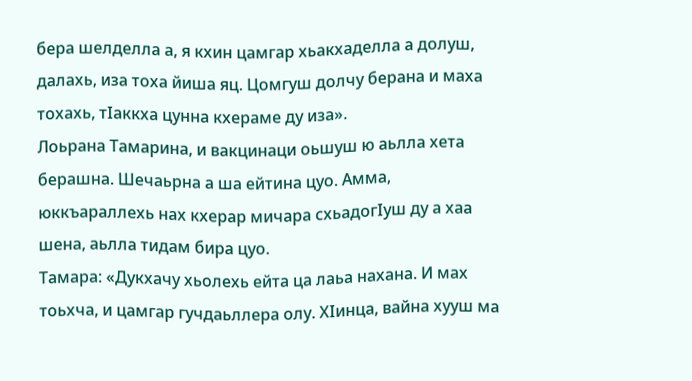бера шелделла а, я кхин цамгар хьакхаделла а долуш, далахь, иза тоха йиша яц. Цомгуш долчу берана и маха тохахь, тIаккха цунна кхераме ду иза».
Лоьрана Тамарина, и вакцинаци оьшуш ю аьлла хета берашна. Шечаьрна а ша ейтина цуо. Амма, юккъараллехь нах кхерар мичара схьадогIуш ду а хаа шена, аьлла тидам бира цуо.
Тамара: «Дукхачу хьолехь ейта ца лаьа нахана. И мах тоьхча, и цамгар гучдаьллера олу. ХIинца, вайна хууш ма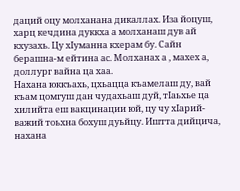даций оцу молханана дикаллах. Иза йоцуш, харц кечдина дуккха а молханаш дув ай кхузахь. Цу хIуманна кхерам бу. Сайн берашна-м ейтина ас. Молханах а , махех а, доллург вайна ца хаа.
Нахана юккъахь, цхьацца къамелаш ду, вай къам цомгуш дан чудахьаш дуй, тIаьхье ца хилийта еш вакцинации юй, цу чу хIарий-важий тоьхна бохуш дуьйцу. Иштта дийцича, нахана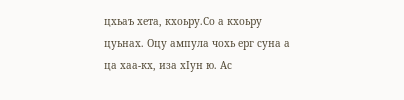цхьаъ хета, кхоьру.Со а кхоьру цуьнах. Оцу ампула чохь ерг суна а ца хаа-кх, иза хIун ю. Ас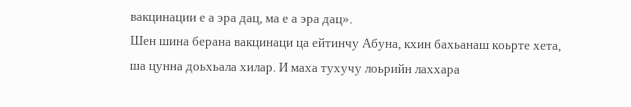вакцинации е а эра дац, ма е а эра дац».
Шен шина берана вакцинаци ца ейтинчу Абуна, кхин бахьанаш коьрте хета, ша цунна доьхьала хилар. И маха тухучу лоьрийн лаххара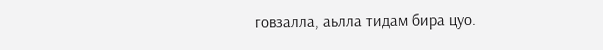говзалла, аьлла тидам бира цуо.